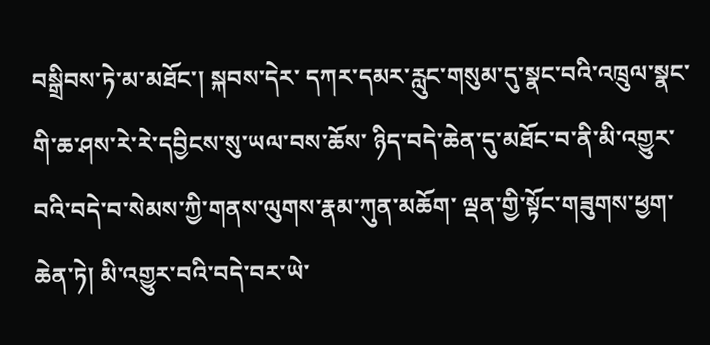བསྒྲིབས་ཏེ་མ་མཐོང་། སྐབས་དེར་ དཀར་དམར་རླུང་གསུམ་དུ་སྣང་བའི་འཁྲུལ་སྣང་གི་ཆ་ཤས་རེ་རེ་དབྱིངས་སུ་ཡལ་བས་ཆོས་ ཉིད་བདེ་ཆེན་དུ་མཐོང་བ་ནི་མི་འགྱུར་བའི་བདེ་བ་སེམས་ཀྱི་གནས་ལུགས་རྣམ་ཀུན་མཆོག་ ལྡན་གྱི་སྟོང་གཟུགས་ཕྱག་ཆེན་ཏེ། མི་འགྱུར་བའི་བདེ་བར་ཡེ་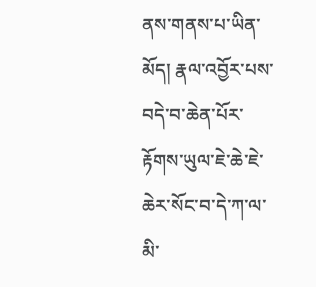ནས་གནས་པ་ཡིན་མོད། རྣལ་འབྱོར་པས་བདེ་བ་ཆེན་པོར་རྟོགས་ཡུལ་ཇེ་ཆེ་ཇེ་ཆེར་སོང་བ་དེ་ཀ་ལ་མི་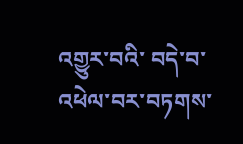འགྱུར་བའི་ བདེ་བ་འཕེལ་བར་བཏགས་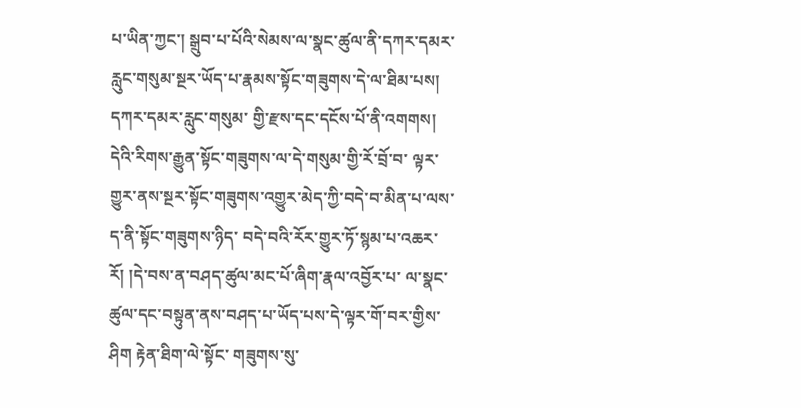པ་ཡིན་ཀྱང་། སྒྲུབ་པ་པོའི་སེམས་ལ་སྣང་ཚུལ་ནི་དཀར་དམར་ རླུང་གསུམ་སྔར་ཡོད་པ་རྣམས་སྟོང་གཟུགས་དེ་ལ་ཐིམ་པས། དཀར་དམར་རླུང་གསུམ་ གྱི་རྫས་དང་དངོས་པོ་ནི་འགགས། དེའི་རིགས་རྒྱུན་སྟོང་གཟུགས་ལ་དེ་གསུམ་གྱི་རོ་བྲོ་བ་ ལྟར་གྱུར་ནས་སྔར་སྟོང་གཟུགས་འགྱུར་མེད་ཀྱི་བདེ་བ་མིན་པ་ལས་ད་ནི་སྟོང་གཟུགས་ཉིད་ བདེ་བའི་རོར་གྱུར་ཏོ་སྙམ་པ་འཆར་རོ། །དེ་བས་ན་བཤད་ཚུལ་མང་པོ་ཞིག་རྣལ་འབྱོར་པ་ ལ་སྣང་ཚུལ་དང་བསྟུན་ནས་བཤད་པ་ཡོད་པས་དེ་ལྟར་གོ་བར་གྱིས་ཤིག རྟེན་ཐིག་ལེ་སྟོང་ གཟུགས་སུ་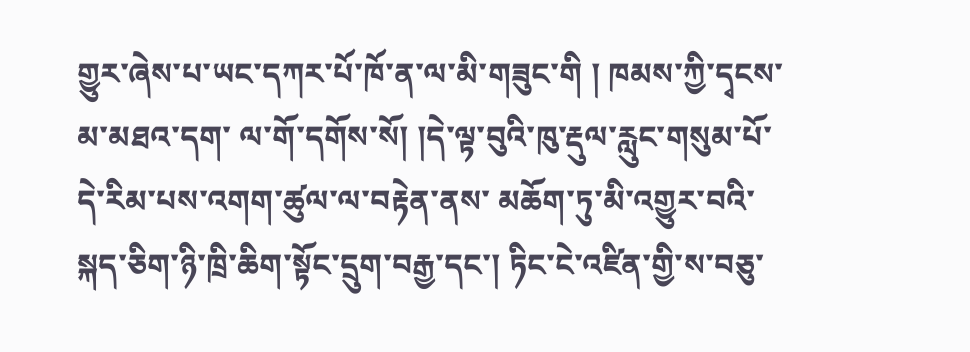གྱུར་ཞེས་པ་ཡང་དཀར་པོ་ཁོ་ན་ལ་མི་གཟུང་གི ། ཁམས་ཀྱི་དྭངས་མ་མཐའ་དག་ ལ་གོ་དགོས་སོ། །དེ་ལྟ་བུའི་ཁུ་རྡུལ་རླུང་གསུམ་པོ་དེ་རིམ་པས་འགག་ཚུལ་ལ་བརྟེན་ནས་ མཆོག་ཏུ་མི་འགྱུར་བའི་སྐད་ཅིག་ཉི་ཁྲི་ཆིག་སྟོང་དྲུག་བརྒྱ་དང་། ཏིང་ངེ་འཛིན་གྱི་ས་བཅུ་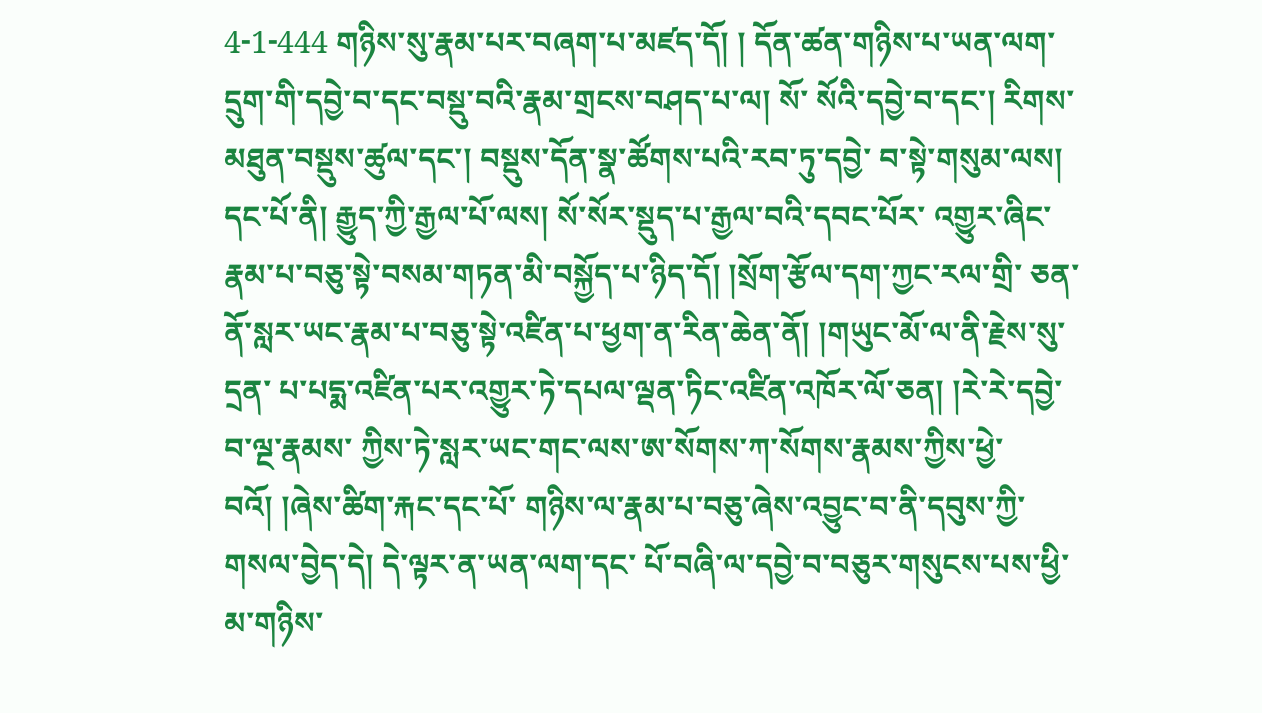4-1-444 གཉིས་སུ་རྣམ་པར་བཞག་པ་མཛད་དོ། ། དོན་ཚན་གཉིས་པ་ཡན་ལག་དྲུག་གི་དབྱེ་བ་དང་བསྡུ་བའི་རྣམ་གྲངས་བཤད་པ་ལ། སོ་ སོའི་དབྱེ་བ་དང་། རིགས་མཐུན་བསྡུས་ཚུལ་དང་། བསྡུས་དོན་སྣ་ཚོགས་པའི་རབ་ཏུ་དབྱེ་ བ་སྟེ་གསུམ་ལས། དང་པོ་ནི། རྒྱུད་ཀྱི་རྒྱལ་པོ་ལས། སོ་སོར་སྡུད་པ་རྒྱལ་བའི་དབང་པོར་ འགྱུར་ཞིང་རྣམ་པ་བཅུ་སྟེ་བསམ་གཏན་མི་བསྐྱོད་པ་ཉིད་དོ། །སྲོག་རྩོལ་དག་ཀྱང་རལ་གྲི་ ཅན་ནོ་སླར་ཡང་རྣམ་པ་བཅུ་སྟེ་འཛིན་པ་ཕྱག་ན་རིན་ཆེན་ནོ། །གཡུང་མོ་ལ་ནི་རྗེས་སུ་དྲན་ པ་པདྨ་འཛིན་པར་འགྱུར་ཏེ་དཔལ་ལྡན་ཏིང་འཛིན་འཁོར་ལོ་ཅན། །རེ་རེ་དབྱེ་བ་ལྔ་རྣམས་ ཀྱིས་ཏེ་སླར་ཡང་གང་ལས་ཨ་སོགས་ཀ་སོགས་རྣམས་ཀྱིས་ཕྱེ་བའོ། །ཞེས་ཚིག་རྐང་དང་པོ་ གཉིས་ལ་རྣམ་པ་བཅུ་ཞེས་འབྱུང་བ་ནི་དབུས་ཀྱི་གསལ་བྱེད་དེ། དེ་ལྟར་ན་ཡན་ལག་དང་ པོ་བཞི་ལ་དབྱེ་བ་བཅུར་གསུངས་པས་ཕྱི་མ་གཉིས་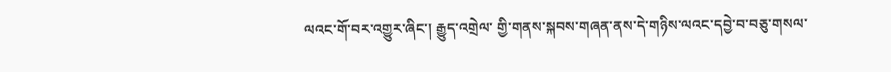ལའང་གོ་བར་འགྱུར་ཞིང་། རྒྱུད་འགྲེལ་ གྱི་གནས་སྐབས་གཞན་ནས་དེ་གཉིས་ལའང་དབྱེ་བ་བཅུ་གསལ་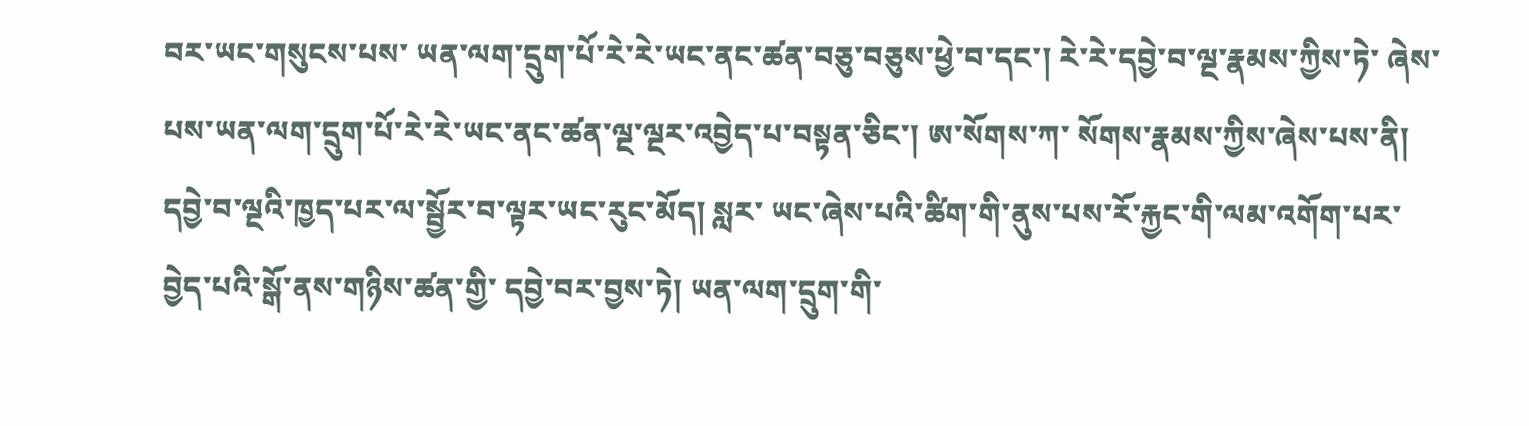བར་ཡང་གསུངས་པས་ ཡན་ལག་དྲུག་པོ་རེ་རེ་ཡང་ནང་ཚན་བཅུ་བཅུས་ཕྱེ་བ་དང་། རེ་རེ་དབྱེ་བ་ལྔ་རྣམས་ཀྱིས་ཏེ་ ཞེས་པས་ཡན་ལག་དྲུག་པོ་རེ་རེ་ཡང་ནང་ཚན་ལྔ་ལྔར་འབྱེད་པ་བསྟན་ཅིང་། ཨ་སོགས་ཀ་ སོགས་རྣམས་ཀྱིས་ཞེས་པས་ནི། དབྱེ་བ་ལྔའི་ཁྱད་པར་ལ་སྦྱོར་བ་ལྟར་ཡང་རུང་མོད། སླར་ ཡང་ཞེས་པའི་ཚིག་གི་ནུས་པས་རོ་རྐྱང་གི་ལམ་འགོག་པར་བྱེད་པའི་སྒོ་ནས་གཉིས་ཚན་གྱི་ དབྱེ་བར་བྱས་ཏེ། ཡན་ལག་དྲུག་གི་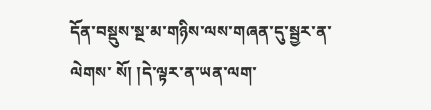དོན་བསྡུས་སྔ་མ་གཉིས་ལས་གཞན་དུ་སྦྱར་ན་ལེགས་ སོ། །དེ་ལྟར་ན་ཡན་ལག་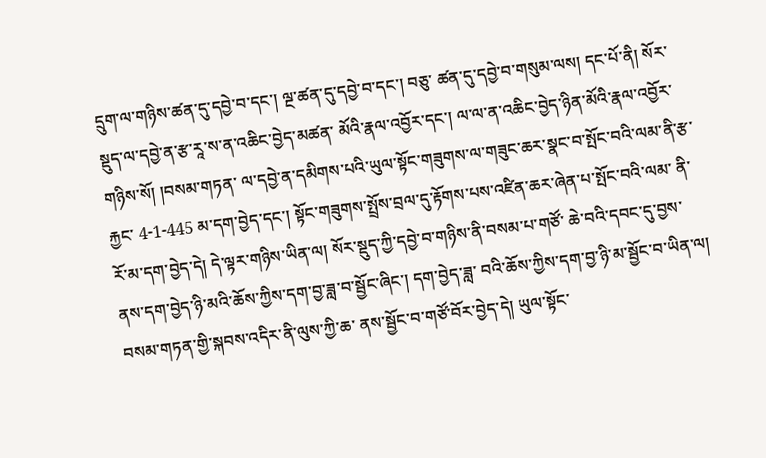དྲུག་ལ་གཉིས་ཚན་དུ་དབྱེ་བ་དང་། ལྔ་ཚན་དུ་དབྱེ་བ་དང་། བཅུ་ ཚན་དུ་དབྱེ་བ་གསུམ་ལས། དང་པོ་ནི། སོར་སྡུད་ལ་དབྱེ་ན་རྩ་རཱ་ས་ན་འཆིང་བྱེད་མཚན་ མོའི་རྣལ་འབྱོར་དང་། ལ་ལ་ན་འཆིང་བྱེད་ཉིན་མོའི་རྣལ་འབྱོར་གཉིས་སོ། །བསམ་གཏན་ ལ་དབྱེ་ན་དམིགས་པའི་ཡུལ་སྟོང་གཟུགས་ལ་གཟུང་ཆར་སྣང་བ་སྤོང་བའི་ལམ་ནི་རྩ་རྐྱང་ 4-1-445 མ་དག་བྱེད་དང་། སྟོང་གཟུགས་སྤྲོས་བྲལ་དུ་རྟོགས་པས་འཛིན་ཆར་ཞེན་པ་སྤོང་བའི་ལམ་ ནི་རོ་མ་དག་བྱེད་དེ། དེ་ལྟར་གཉིས་ཡིན་ལ། སོར་སྡུད་ཀྱི་དབྱེ་བ་གཉིས་ནི་བསམ་པ་གཙོ་ ཆེ་བའི་དབང་དུ་བྱས་ནས་དག་བྱེད་ཉི་མའི་ཆོས་ཀྱིས་དག་བྱ་ཟླ་བ་སྦྱོང་ཞིང་། དག་བྱེད་ཟླ་ བའི་ཆོས་ཀྱིས་དག་བྱ་ཉི་མ་སྦྱོང་བ་ཡིན་ལ། བསམ་གཏན་གྱི་སྐབས་འདིར་ནི་ལུས་ཀྱི་ཆ་ ནས་སྦྱོང་བ་གཙོ་བོར་བྱེད་དེ། ཡུལ་སྟོང་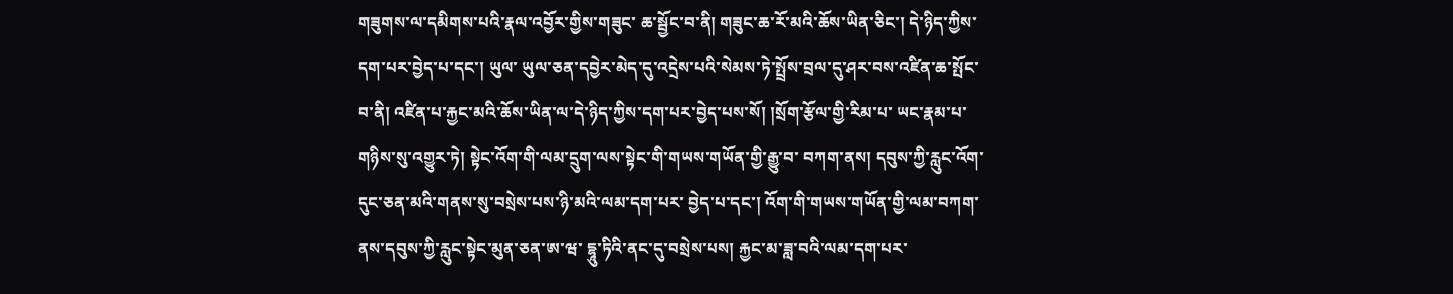གཟུགས་ལ་དམིགས་པའི་རྣལ་འབྱོར་གྱིས་གཟུང་ ཆ་སྦྱོང་བ་ནི། གཟུང་ཆ་རོ་མའི་ཆོས་ཡིན་ཅིང་། དེ་ཉིད་ཀྱིས་དག་པར་བྱེད་པ་དང་། ཡུལ་ ཡུལ་ཅན་དབྱེར་མེད་དུ་འདྲེས་པའི་སེམས་ཏེ་སྤྲོས་བྲལ་དུ་ཤར་བས་འཛིན་ཆ་སྤོང་བ་ནི། འཛིན་པ་རྐྱང་མའི་ཆོས་ཡིན་ལ་དེ་ཉིད་ཀྱིས་དག་པར་བྱེད་པས་སོ། །སྲོག་རྩོལ་གྱི་རིམ་པ་ ཡང་རྣམ་པ་གཉིས་སུ་འགྱུར་ཏེ། སྟེང་འོག་གི་ལམ་དྲུག་ལས་སྟེང་གི་གཡས་གཡོན་གྱི་རྒྱུ་བ་ བཀག་ནས། དབུས་ཀྱི་རླུང་འོག་དུང་ཅན་མའི་གནས་སུ་བསྲེས་པས་ཉི་མའི་ལམ་དག་པར་ བྱེད་པ་དང་། འོག་གི་གཡས་གཡོན་གྱི་ལམ་བཀག་ནས་དབུས་ཀྱི་རླུང་སྟེང་མུན་ཅན་ཨ་ཝ་ དྷཱུ་ཏིའི་ནང་དུ་བསྲེས་པས། རྐྱང་མ་ཟླ་བའི་ལམ་དག་པར་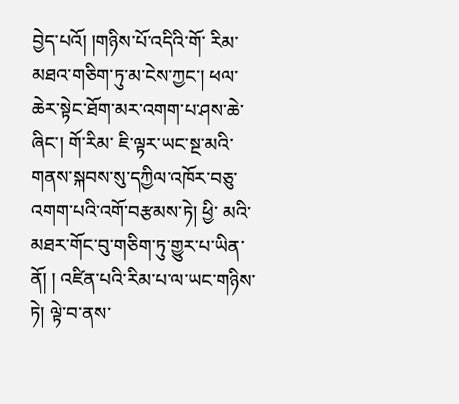བྱེད་པའོ། །གཉིས་པོ་འདིའི་གོ་ རིམ་མཐའ་གཅིག་ཏུ་མ་ངེས་ཀྱང་། ཕལ་ཆེར་སྟེང་ཐོག་མར་འགག་པ་ཤས་ཆེ་ཞིང་། གོ་རིམ་ ཇི་ལྟར་ཡང་སྔ་མའི་གནས་སྐབས་སུ་དཀྱིལ་འཁོར་བཅུ་འགག་པའི་འགོ་བརྩམས་ཏེ། ཕྱི་ མའི་མཐར་གོང་བུ་གཅིག་ཏུ་གྱུར་པ་ཡིན་ནོ། ། འཛིན་པའི་རིམ་པ་ལ་ཡང་གཉིས་ཏེ། ལྟེ་བ་ནས་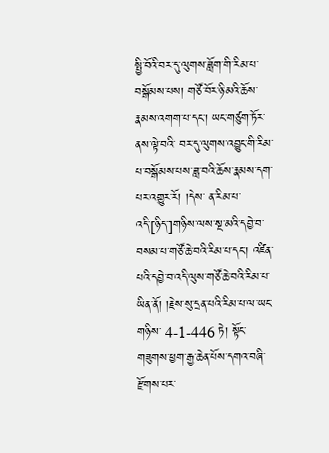སྤྱི་བོའི་བར་དུ་ལུགས་ཟློག་གི་རིམ་པ་ བསྒོམས་པས། གཙོ་བོར་ཉི་མའི་ཆོས་རྣམས་འགག་པ་དང་། ཡང་གཙུག་ཏོར་ནས་ལྟེ་བའི་ བར་དུ་ལུགས་འབྱུང་གི་རིམ་པ་བསྒོམས་པས་ཟླ་བའི་ཆོས་རྣམས་དག་པར་འགྱུར་རོ། །དེས་ ན་རིམ་པ་འདི་[ཉིད་]གཉིས་ལས་སྔ་མའི་དབྱེ་བ་བསམ་པ་གཙོ་ཆེ་བའི་རིམ་པ་དང་། འཛིན་ པའི་དབྱེ་བ་འདི་ལུས་གཙོ་ཆེ་བའི་རིམ་པ་ཡིན་ནོ། །རྗེས་སུ་དྲན་པའི་རིམ་པ་ལ་ཡང་གཉིས་ 4-1-446 ཏེ། སྟོང་གཟུགས་ཕྱག་རྒྱ་ཆེན་པོས་དགའ་བཞི་རྫོགས་པར་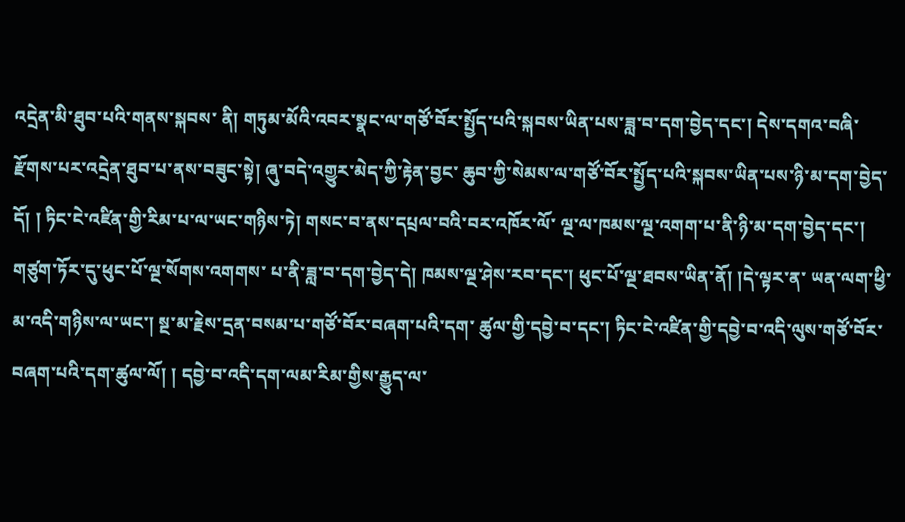འདྲེན་མི་ཐུབ་པའི་གནས་སྐབས་ ནི། གཏུམ་མོའི་འབར་སྣང་ལ་གཙོ་བོར་སྤྱོད་པའི་སྐབས་ཡིན་པས་ཟླ་བ་དག་བྱེད་དང་། དེས་དགའ་བཞི་རྫོགས་པར་འདྲེན་ཐུབ་པ་ནས་བཟུང་སྟེ། ཞུ་བདེ་འགྱུར་མེད་ཀྱི་རྟེན་བྱང་ ཆུབ་ཀྱི་སེམས་ལ་གཙོ་བོར་སྤྱོད་པའི་སྐབས་ཡིན་པས་ཉི་མ་དག་བྱེད་དོ། ། ཏིང་ངེ་འཛིན་གྱི་རིམ་པ་ལ་ཡང་གཉིས་ཏེ། གསང་བ་ནས་དཔྲལ་བའི་བར་འཁོར་ལོ་ ལྔ་ལ་ཁམས་ལྔ་འགག་པ་ནི་ཉི་མ་དག་བྱེད་དང་། གཙུག་ཏོར་དུ་ཕུང་པོ་ལྔ་སོགས་འགགས་ པ་ནི་ཟླ་བ་དག་བྱེད་དེ། ཁམས་ལྔ་ཤེས་རབ་དང་། ཕུང་པོ་ལྔ་ཐབས་ཡིན་ནོ། །དེ་ལྟར་ན་ ཡན་ལག་ཕྱི་མ་འདི་གཉིས་ལ་ཡང་། སྔ་མ་རྗེས་དྲན་བསམ་པ་གཙོ་བོར་བཞག་པའི་དག་ ཚུལ་གྱི་དབྱེ་བ་དང་། ཏིང་ངེ་འཛིན་གྱི་དབྱེ་བ་འདི་ལུས་གཙོ་བོར་བཞག་པའི་དག་ཚུལ་ལོ། ། དབྱེ་བ་འདི་དག་ལམ་རིམ་གྱིས་རྒྱུད་ལ་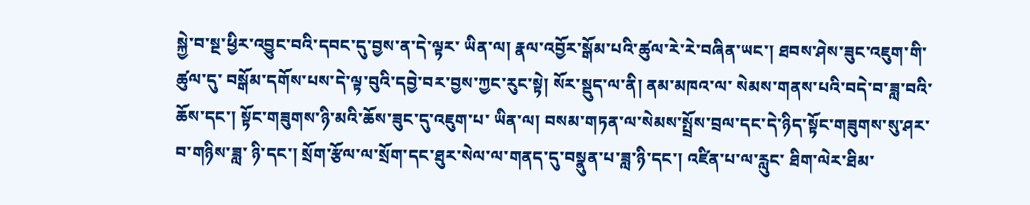སྐྱེ་བ་སྔ་ཕྱིར་འབྱུང་བའི་དབང་དུ་བྱས་ན་དེ་ལྟར་ ཡིན་ལ། རྣལ་འབྱོར་སྒོམ་པའི་ཚུལ་རེ་རེ་བཞིན་ཡང་། ཐབས་ཤེས་ཟུང་འཇུག་གི་ཚུལ་དུ་ བསྒོམ་དགོས་པས་དེ་ལྟ་བུའི་དབྱེ་བར་བྱས་ཀྱང་རུང་སྟེ། སོར་སྡུད་ལ་ནི། ནམ་མཁའ་ལ་ སེམས་གནས་པའི་བདེ་བ་ཟླ་བའི་ཆོས་དང་། སྟོང་གཟུགས་ཉི་མའི་ཆོས་ཟུང་དུ་འཇུག་པ་ ཡིན་ལ། བསམ་གཏན་ལ་སེམས་སྤྲོས་བྲལ་དང་དེ་ཉིད་སྟོང་གཟུགས་སུ་ཤར་བ་གཉིས་ཟླ་ ཉི་དང་། སྲོག་རྩོལ་ལ་སྲོག་དང་ཐུར་སེལ་ལ་གནད་དུ་བསྣུན་པ་ཟླ་ཉི་དང་། འཛིན་པ་ལ་རླུང་ ཐིག་ལེར་ཐིམ་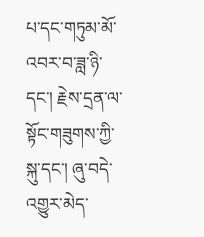པ་དང་གཏུམ་མོ་འབར་བ་ཟླ་ཉི་དང་། རྗེས་དྲན་ལ་སྟོང་གཟུགས་ཀྱི་སྐུ་དང་། ཞུ་བདེ་འགྱུར་མེད་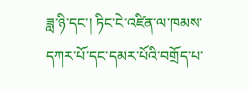ཟླ་ཉི་དང་། ཏིང་ངེ་འཛིན་ལ་ཁམས་དཀར་པོ་དང་དམར་པོའི་བགྲོད་པ་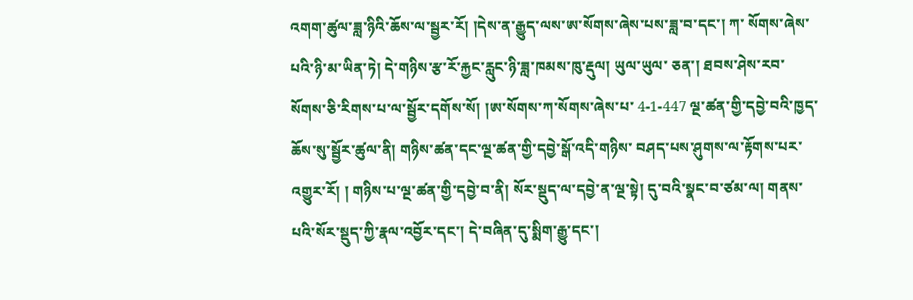འགག་ཚུལ་ཟླ་ཉིའི་ཆོས་ལ་སྦྱར་རོ། །དེས་ན་རྒྱུད་ལས་ཨ་སོགས་ཞེས་པས་ཟླ་བ་དང་། ཀ་ སོགས་ཞེས་པའི་ཉི་མ་ཡིན་ཏེ། དེ་གཉིས་རྩ་རོ་རྐྱང་རླུང་ཉི་ཟླ་ཁམས་ཁུ་རྡུལ། ཡུལ་ཡུལ་ ཅན་། ཐབས་ཤེས་རབ་སོགས་ཅི་རིགས་པ་ལ་སྦྱོར་དགོས་སོ། །ཨ་སོགས་ཀ་སོགས་ཞེས་པ་ 4-1-447 ལྔ་ཚན་གྱི་དབྱེ་བའི་ཁྱད་ཆོས་སུ་སྦྱོར་ཚུལ་ནི། གཉིས་ཚན་དང་ལྔ་ཚན་གྱི་དབྱེ་སྒོ་འདི་གཉིས་ བཤད་པས་ཤུགས་ལ་རྟོགས་པར་འགྱུར་རོ། ། གཉིས་པ་ལྔ་ཚན་གྱི་དབྱེ་བ་ནི། སོར་སྡུད་ལ་དབྱེ་ན་ལྔ་སྟེ། དུ་བའི་སྣང་བ་ཙམ་ལ། གནས་པའི་སོར་སྡུད་ཀྱི་རྣལ་འབྱོར་དང་། དེ་བཞིན་དུ་སྨིག་རྒྱུ་དང་།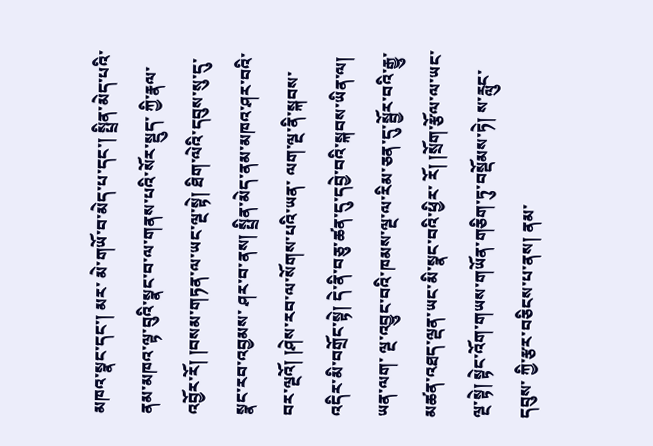མཁའ་སྣང་དང་། མར་ མེ་གཡོ་བ་མེད་པ་དང་། སྤྲིན་མེད་པའི་ནམ་མཁའ་ལྟ་བུའི་སྣང་བ་ལ་གནས་པའི་སོར་སྡུད་ ཀྱི་རྣལ་འབྱོར་རོ། །བསམ་གཏན་ལ་ཡང་ལྔ་སྟེ། ཐིག་ལེའི་དབུས་སུ་དུ་སྣང་རབ་འབྱམས་ ཤར་བ་ནས། སྤྲིན་མེད་ནམ་མཁའ་ཤར་བའི་བར་ལྔའོ། །ཤེས་རབ་ལ་སོགས་པའི་ཡན་ ལག་ལྔ་ནི་སྐབས་འདིར་མི་བགྲོང་སྟེ། དེ་ནི་བཅུ་ཚན་དུ་དབྱེ་བའི་སྐབས་ཡིན་ལ། ཡན་ལག་ ལྔ་འབྱུང་བའི་ཁམས་ལྔ་ལ་རིམ་ཅན་དུ་སྦྱོར་བའི་རྒྱུ་མཚན་འཐད་ལྡན་ཡང་མི་སྣང་བའི་ཕྱིར་ རོ། །སྲོག་རྩོལ་ལ་ཡང་ལྔ་སྟེ། སྟེང་འོག་གཡས་གཡོན་གཅིག་ཏུ་བསྡོམས་ཏེ། ས་རླུང་དབུས་ ཀྱི་རྩར་བཅིངས་པ་ནས། ནམ་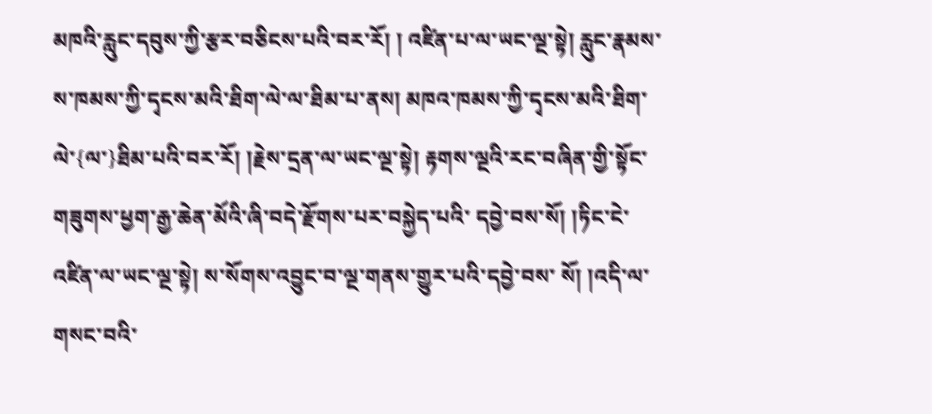མཁའི་རླུང་དབུས་ཀྱི་རྩར་བཅིངས་པའི་བར་རོ། ། འཛིན་པ་ལ་ཡང་ལྔ་སྟེ། རླུང་རྣམས་ས་ཁམས་ཀྱི་དྭངས་མའི་ཐིག་ལེ་ལ་ཐིམ་པ་ནས། མཁའ་ཁམས་ཀྱི་དྭངས་མའི་ཐིག་ལེ་{ལ་}ཐིམ་པའི་བར་རོ། །རྗེས་དྲན་ལ་ཡང་ལྔ་སྟེ། རྟགས་ལྔའི་རང་བཞིན་གྱི་སྟོང་གཟུགས་ཕྱག་རྒྱ་ཆེན་མོའི་ཞི་བདེ་རྫོགས་པར་བསྐྱེད་པའི་ དབྱེ་བས་སོ། །ཏིང་ངེ་འཛིན་ལ་ཡང་ལྔ་སྟེ། ས་སོགས་འབྱུང་བ་ལྔ་གནས་གྱུར་པའི་དབྱེ་བས་ སོ། །འདི་ལ་གསང་བའི་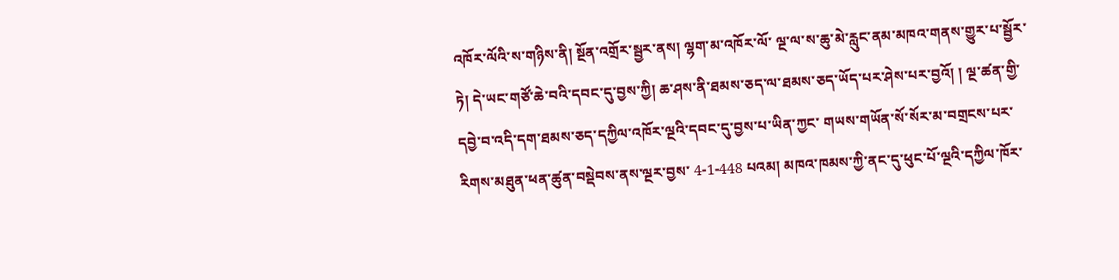འཁོར་ལོའི་ས་གཉིས་ནི། སྔོན་འགྲོར་སྦྱར་ནས། ལྷག་མ་འཁོར་ལོ་ ལྔ་ལ་ས་ཆུ་མེ་རླུང་ནམ་མཁའ་གནས་གྱུར་པ་སྦྱོར་ཏེ། དེ་ཡང་གཙོ་ཆེ་བའི་དབང་དུ་བྱས་ཀྱི། ཆ་ཤས་ནི་ཐམས་ཅད་ལ་ཐམས་ཅད་ཡོད་པར་ཤེས་པར་བྱའོ། ། ལྔ་ཚན་གྱི་དབྱེ་བ་འདི་དག་ཐམས་ཅད་དཀྱིལ་འཁོར་ལྔའི་དབང་དུ་བྱས་པ་ཡིན་ཀྱང་ གཡས་གཡོན་སོ་སོར་མ་བགྲངས་པར་རིགས་མཐུན་ཕན་ཚུན་བསྡེབས་ནས་ལྔར་བྱས་ 4-1-448 པའམ། མཁའ་ཁམས་ཀྱི་ནང་དུ་ཕུང་པོ་ལྔའི་དཀྱིལ་ཁོར་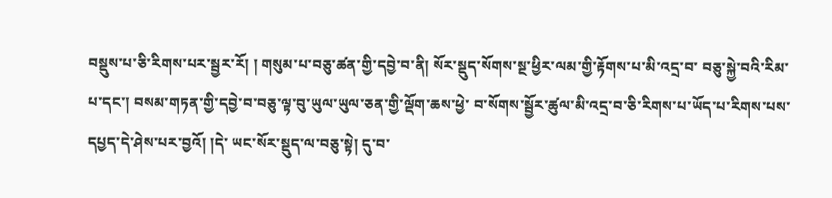བསྡུས་པ་ཅི་རིགས་པར་སྦྱར་རོ། ། གསུམ་པ་བཅུ་ཚན་གྱི་དབྱེ་བ་ནི། སོར་སྡུད་སོགས་སྔ་ཕྱིར་ལམ་གྱི་རྟོགས་པ་མི་འདྲ་བ་ བཅུ་སྐྱེ་བའི་རིམ་པ་དང་། བསམ་གཏན་གྱི་དབྱེ་བ་བཅུ་ལྟ་བུ་ཡུལ་ཡུལ་ཅན་གྱི་ལྡོག་ཆས་ཕྱེ་ བ་སོགས་སྦྱོར་ཚུལ་མི་འདྲ་བ་ཅི་རིགས་པ་ཡོད་པ་རིགས་པས་དཔྱད་དེ་ཤེས་པར་བྱའོ། །དེ་ ཡང་སོར་སྡུད་ལ་བཅུ་སྟེ། དུ་བ་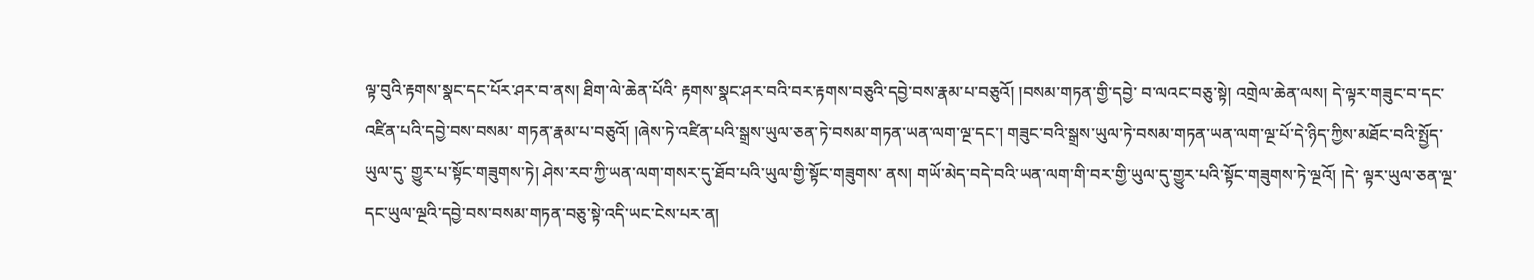ལྟ་བུའི་རྟགས་སྣང་དང་པོར་ཤར་བ་ནས། ཐིག་ལེ་ཆེན་པོའི་ རྟགས་སྣང་ཤར་བའི་བར་རྟགས་བཅུའི་དབྱེ་བས་རྣམ་པ་བཅུའོ། །བསམ་གཏན་གྱི་དབྱེ་ བ་ལའང་བཅུ་སྟེ། འགྲེལ་ཆེན་ལས། དེ་ལྟར་གཟུང་བ་དང་འཛིན་པའི་དབྱེ་བས་བསམ་ གཏན་རྣམ་པ་བཅུའོ། །ཞེས་ཏེ་འཛིན་པའི་སྒྲས་ཡུལ་ཅན་ཏེ་བསམ་གཏན་ཡན་ལག་ལྔ་དང་། གཟུང་བའི་སྒྲས་ཡུལ་ཏེ་བསམ་གཏན་ཡན་ལག་ལྔ་པོ་དེ་ཉིད་ཀྱིས་མཐོང་བའི་སྤྱོད་ཡུལ་དུ་ གྱུར་པ་སྟོང་གཟུགས་ཏེ། ཤེས་རབ་ཀྱི་ཡན་ལག་གསར་དུ་ཐོབ་པའི་ཡུལ་གྱི་སྟོང་གཟུགས་ ནས། གཡོ་མེད་བདེ་བའི་ཡན་ལག་གི་བར་གྱི་ཡུལ་དུ་གྱུར་པའི་སྟོང་གཟུགས་ཏེ་ལྔའོ། །དེ་ ལྟར་ཡུལ་ཅན་ལྔ་དང་ཡུལ་ལྔའི་དབྱེ་བས་བསམ་གཏན་བཅུ་སྟེ་འདི་ཡང་ངེས་པར་ན།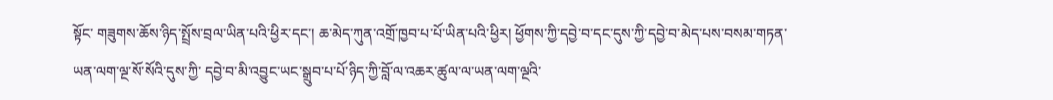སྟོང་ གཟུགས་ཆོས་ཉིད་སྤྲོས་བྲལ་ཡིན་པའི་ཕྱིར་དང་། ཆ་མེད་ཀུན་འགྲོ་ཁྱབ་པ་པོ་ཡིན་པའི་ཕྱིར། ཕྱོགས་ཀྱི་དབྱེ་བ་དང་དུས་ཀྱི་དབྱེ་བ་མེད་པས་བསམ་གཏན་ཡན་ལག་ལྔ་སོ་སོའི་དུས་ཀྱི་ དབྱེ་བ་མི་འབྱུང་ཡང་སྒྲུབ་པ་པོ་ཉིད་ཀྱི་བློ་ལ་འཆར་ཚུལ་ལ་ཡན་ལག་ལྔའི་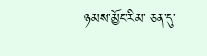ཉམས་མྱོང་རིམ་ ཅན་དུ་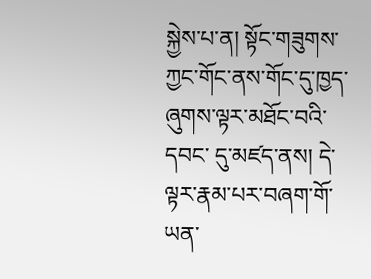སྐྱེས་པ་ན། སྟོང་གཟུགས་ཀྱང་གོང་ནས་གོང་དུ་ཁྱད་ཞུགས་ལྟར་མཐོང་བའི་དབང་ དུ་མཛད་ནས། དེ་ལྟར་རྣམ་པར་བཞག་གོ་ཡན་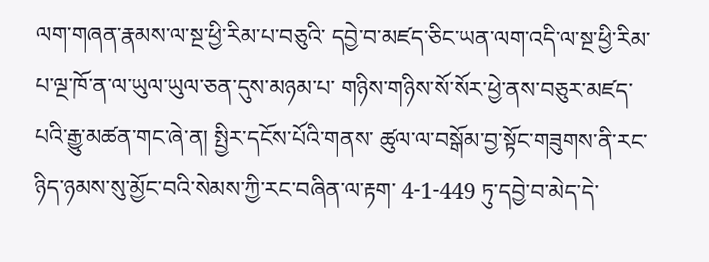ལག་གཞན་རྣམས་ལ་སྔ་ཕྱི་རིམ་པ་བཅུའི་ དབྱེ་བ་མཛད་ཅིང་ཡན་ལག་འདི་ལ་སྔ་ཕྱི་རིམ་པ་ལྔ་ཁོ་ན་ལ་ཡུལ་ཡུལ་ཅན་དུས་མཉམ་པ་ གཉིས་གཉིས་སོ་སོར་ཕྱེ་ནས་བཅུར་མཛད་པའི་རྒྱུ་མཚན་གང་ཞེ་ན། སྤྱིར་དངོས་པོའི་གནས་ ཚུལ་ལ་བསྒོམ་བྱ་སྟོང་གཟུགས་ནི་རང་ཉིད་ཉམས་སུ་མྱོང་བའི་སེམས་ཀྱི་རང་བཞིན་ལ་རྟག་ 4-1-449 ཏུ་དབྱེ་བ་མེད་དེ་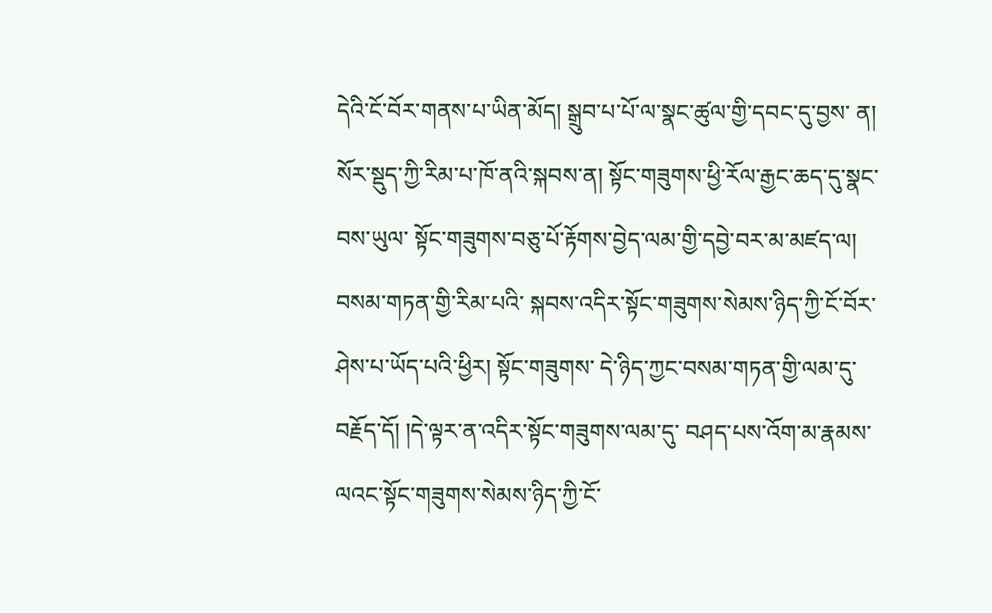དེའི་ངོ་བོར་གནས་པ་ཡིན་མོད། སྒྲུབ་པ་པོ་ལ་སྣང་ཚུལ་གྱི་དབང་དུ་བྱས་ ན། སོར་སྡུད་ཀྱི་རིམ་པ་ཁོ་ནའི་སྐབས་ན། སྟོང་གཟུགས་ཕྱི་རོལ་རྒྱང་ཆད་དུ་སྣང་བས་ཡུལ་ སྟོང་གཟུགས་བཅུ་པོ་རྟོགས་བྱེད་ལམ་གྱི་དབྱེ་བར་མ་མཛད་ལ། བསམ་གཏན་གྱི་རིམ་པའི་ སྐབས་འདིར་སྟོང་གཟུགས་སེམས་ཉིད་ཀྱི་ངོ་བོར་ཤེས་པ་ཡོད་པའི་ཕྱིར། སྟོང་གཟུགས་ དེ་ཉིད་ཀྱང་བསམ་གཏན་གྱི་ལམ་དུ་བརྗོད་དོ། །དེ་ལྟར་ན་འདིར་སྟོང་གཟུགས་ལམ་དུ་ བཤད་པས་འོག་མ་རྣམས་ལའང་སྟོང་གཟུགས་སེམས་ཉིད་ཀྱི་ངོ་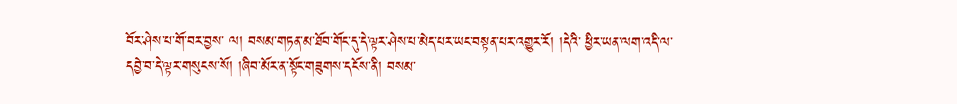བོར་ཤེས་པ་གོ་བར་བྱས་ ལ། བསམ་གཏན་མ་ཐོབ་གོང་དུ་དེ་ལྟར་ཤེས་པ་མེད་པར་ཡང་བསྟན་པར་འགྱུར་རོ། །དེའི་ ཕྱིར་ཡན་ལག་འདི་ལ་དབྱེ་བ་དེ་ལྟར་གསུངས་སོ། །ཞིབ་མོར་ན་སྟོང་གཟུགས་དངོས་ནི། བསམ་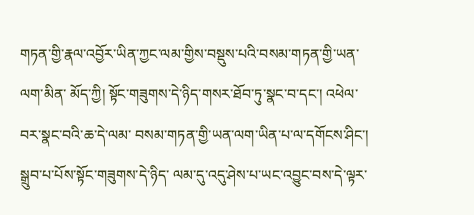གཏན་གྱི་རྣལ་འབྱོར་ཡིན་ཀྱང་ལམ་གྱིས་བསྡུས་པའི་བསམ་གཏན་གྱི་ཡན་ལག་མིན་ མོད་ཀྱི། སྟོང་གཟུགས་དེ་ཉིད་གསར་ཐོབ་ཏུ་སྣང་བ་དང་། འཕེལ་བར་སྣང་བའི་ཆ་དེ་ལམ་ བསམ་གཏན་གྱི་ཡན་ལག་ཡིན་པ་ལ་དགོངས་ཤིང་། སྒྲུབ་པ་པོས་སྟོང་གཟུགས་དེ་ཉིད་ ལམ་དུ་འདུ་ཤེས་པ་ཡང་འབྱུང་བས་དེ་ལྟར་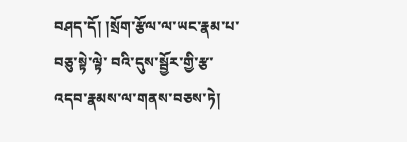བཤད་དོ། །སྲོག་རྩོལ་ལ་ཡང་རྣམ་པ་བཅུ་སྟེ་ལྟེ་ བའི་དུས་སྦྱོར་གྱི་རྩ་འདབ་རྣམས་ལ་གནས་བཅས་ཏེ།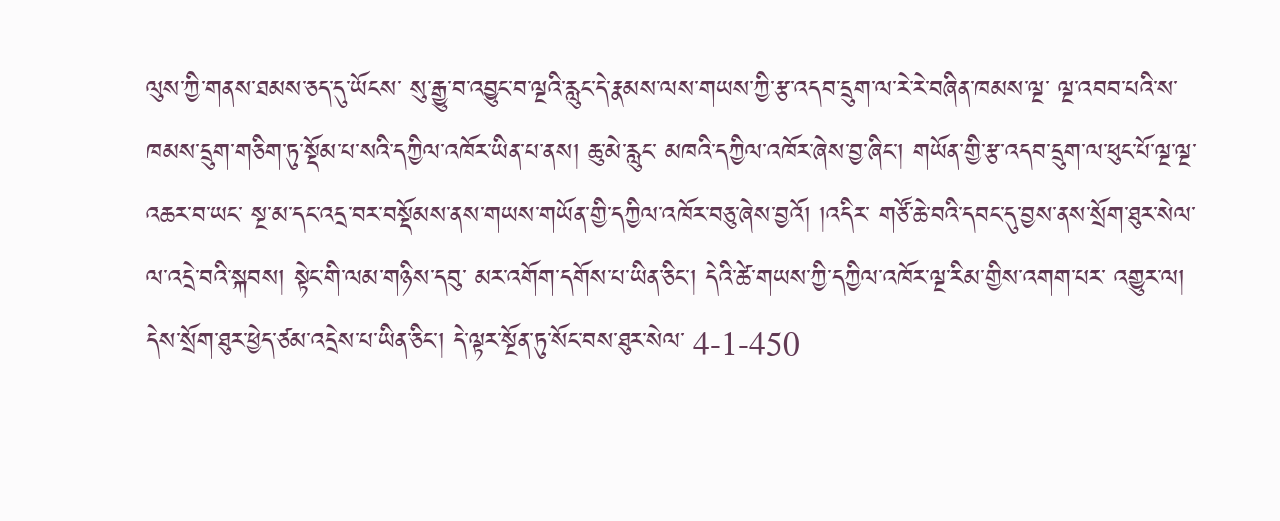ལུས་ཀྱི་གནས་ཐམས་ཅད་དུ་ཡོངས་ སུ་རྒྱུ་བ་འབྱུང་བ་ལྔའི་རླུང་དེ་རྣམས་ལས་གཡས་ཀྱི་རྩ་འདབ་དྲུག་ལ་རེ་རེ་བཞིན་ཁམས་ལྔ་ ལྔ་འབབ་པའི་ས་ཁམས་དྲུག་གཅིག་ཏུ་སྡོམ་པ་སའི་དཀྱིལ་འཁོར་ཡིན་པ་ནས། ཆུ་མེ་རླུང་ མཁའི་དཀྱིལ་འཁོར་ཞེས་བྱ་ཞིང་། གཡོན་གྱི་རྩ་འདབ་དྲུག་ལ་ཕུང་པོ་ལྔ་ལྔ་འཆར་བ་ཡང་ སྔ་མ་དང་འདྲ་བར་བསྡོམས་ནས་གཡས་གཡོན་གྱི་དཀྱིལ་འཁོར་བཅུ་ཞེས་བྱའོ། །འདིར་ གཙོ་ཆེ་བའི་དབང་དུ་བྱས་ནས་སྲོག་ཐུར་སེལ་ལ་འདྲེ་བའི་སྐབས། སྟེང་གི་ལམ་གཉིས་དབུ་ མར་འགོག་དགོས་པ་ཡིན་ཅིང་། དེའི་ཚེ་གཡས་ཀྱི་དཀྱིལ་འཁོར་ལྔ་རིམ་གྱིས་འགག་པར་ འགྱུར་ལ། དེས་སྲོག་ཐུར་ཕྱེད་ཙམ་འདྲེས་པ་ཡིན་ཅིང་། དེ་ལྟར་སྔོན་ཏུ་སོང་བས་ཐུར་སེལ་ 4-1-450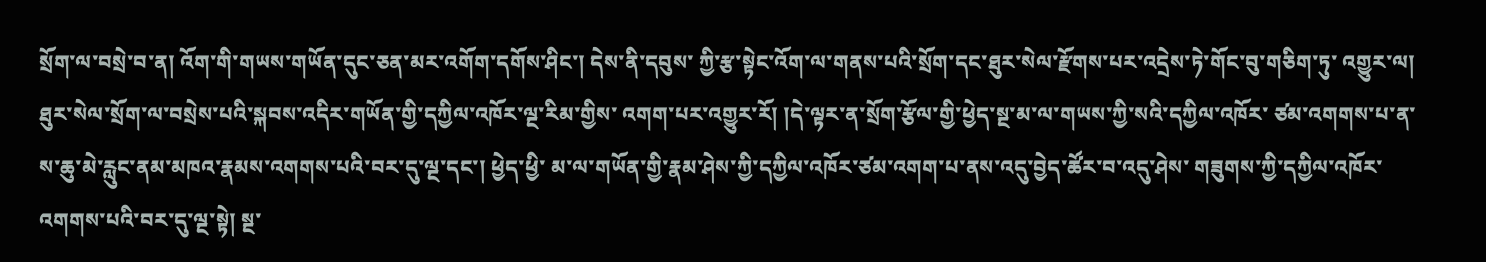སྲོག་ལ་བསྲེ་བ་ན། འོག་གི་གཡས་གཡོན་དུང་ཅན་མར་འགོག་དགོས་ཤིང་། དེས་ནི་དབུས་ ཀྱི་རྩ་སྟེང་འོག་ལ་གནས་པའི་སྲོག་དང་ཐུར་སེལ་རྫོགས་པར་འདྲེས་ཏེ་གོང་བུ་གཅིག་ཏུ་ འགྱུར་ལ། ཐུར་སེལ་སྲོག་ལ་བསྲེས་པའི་སྐབས་འདིར་གཡོན་གྱི་དཀྱིལ་འཁོར་ལྔ་རིམ་གྱིས་ འགག་པར་འགྱུར་རོ། །དེ་ལྟར་ན་སྲོག་རྩོལ་གྱི་ཕྱེད་སྔ་མ་ལ་གཡས་ཀྱི་སའི་དཀྱིལ་འཁོར་ ཙམ་འགགས་པ་ན་ས་ཆུ་མེ་རླུང་ནམ་མཁའ་རྣམས་འགགས་པའི་བར་དུ་ལྔ་དང་། ཕྱེད་ཕྱི་ མ་ལ་གཡོན་གྱི་རྣམ་ཤེས་ཀྱི་དཀྱིལ་འཁོར་ཙམ་འགག་པ་ནས་འདུ་བྱེད་ཚོར་བ་འདུ་ཤེས་ གཟུགས་ཀྱི་དཀྱིལ་འཁོར་འགགས་པའི་བར་དུ་ལྔ་སྟེ། སྔ་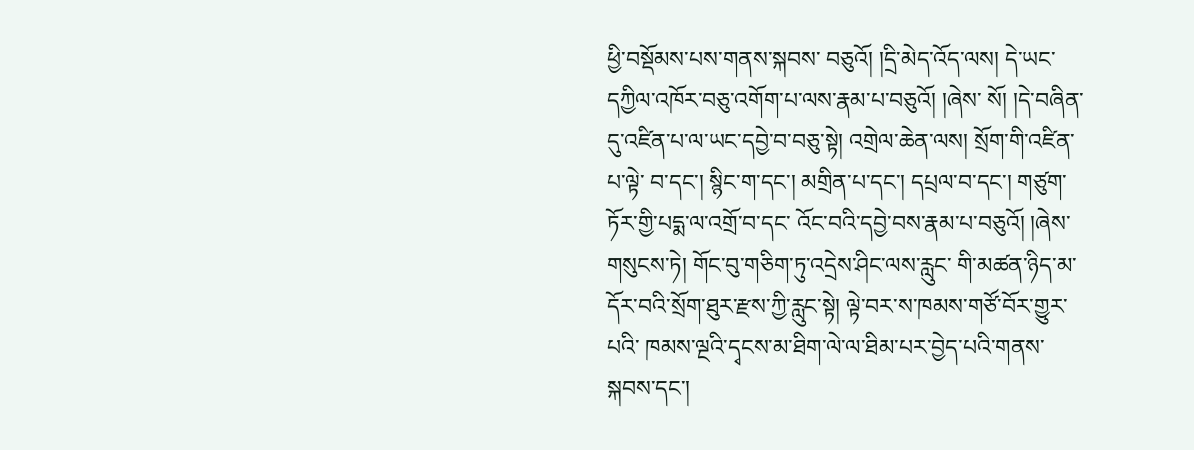ཕྱི་བསྡོམས་པས་གནས་སྐབས་ བཅུའོ། །དྲི་མེད་འོད་ལས། དེ་ཡང་དཀྱིལ་འཁོར་བཅུ་འགོག་པ་ལས་རྣམ་པ་བཅུའོ། །ཞེས་ སོ། །དེ་བཞིན་དུ་འཛིན་པ་ལ་ཡང་དབྱེ་བ་བཅུ་སྟེ། འགྲེལ་ཆེན་ལས། སྲོག་གི་འཛིན་པ་ལྟེ་ བ་དང་། སྙིང་ག་དང་། མགྲིན་པ་དང་། དཔྲལ་བ་དང་། གཙུག་ཏོར་གྱི་པདྨ་ལ་འགྲོ་བ་དང་ འོང་བའི་དབྱེ་བས་རྣམ་པ་བཅུའོ། །ཞེས་གསུངས་ཏེ། གོང་བུ་གཅིག་ཏུ་འདྲེས་ཤིང་ལས་རླུང་ གི་མཚན་ཉིད་མ་དོར་བའི་སྲོག་ཐུར་རྫས་ཀྱི་རླུང་སྟེ། ལྟེ་བར་ས་ཁམས་གཙོ་བོར་གྱུར་པའི་ ཁམས་ལྔའི་དྭངས་མ་ཐིག་ལེ་ལ་ཐིམ་པར་བྱེད་པའི་གནས་སྐབས་དང་།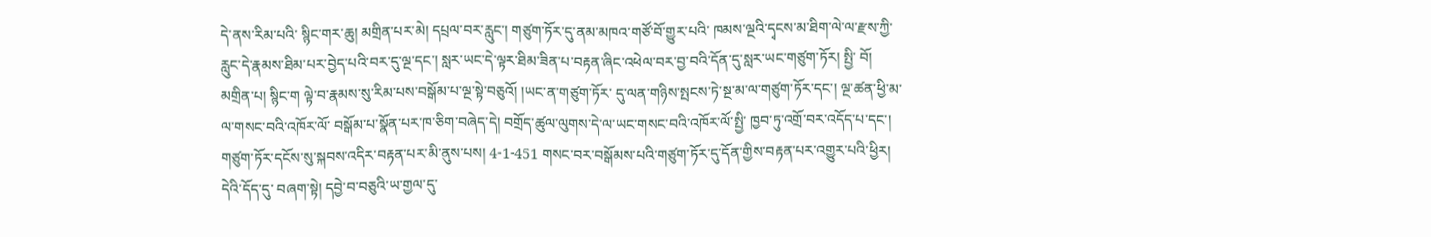དེ་ནས་རིམ་པའི་ སྙིང་གར་ཆུ། མགྲིན་པར་མེ། དཔྲལ་བར་རླུང་། གཙུག་ཏོར་དུ་ནམ་མཁའ་གཙོ་བོ་གྱུར་པའི་ ཁམས་ལྔའི་དྭངས་མ་ཐིག་ལེ་ལ་རྫས་ཀྱི་རླུང་དེ་རྣམས་ཐིམ་པར་བྱེད་པའི་བར་དུ་ལྔ་དང་། སླར་ཡང་དེ་ལྟར་ཐིམ་ཟིན་པ་བརྟན་ཞིང་འཕེལ་བར་བྱ་བའི་དོན་དུ་སླར་ཡང་གཙུག་ཏོར། སྤྱི་ བོ། མགྲིན་པ། སྙིང་ག ལྟེ་བ་རྣམས་སུ་རིམ་པས་བསྒོམ་པ་ལྔ་སྟེ་བཅུའོ། །ཡང་ན་གཙུག་ཏོར་ དུ་ལན་གཉིས་སྤངས་ཏེ་སྔ་མ་ལ་གཙུག་ཏོར་དང་། ལྔ་ཚན་ཕྱི་མ་ལ་གསང་བའི་འཁོར་ལོ་ བསྒོམ་པ་སྣོན་པར་ཁ་ཅིག་བཞེད་དེ། བགྲོད་ཚུལ་ལུགས་དེ་ལ་ཡང་གསང་བའི་འཁོར་ལོ་སྤྱི་ ཁྱབ་ཏུ་འགྲོ་བར་འདོད་པ་དང་། གཙུག་ཏོར་དངོས་སུ་སྐབས་འདིར་བརྟན་པར་མི་ནུས་པས། 4-1-451 གསང་བར་བསྒོམས་པའི་གཙུག་ཏོར་དུ་དོན་གྱིས་བརྟན་པར་འགྱུར་པའི་ཕྱིར། དེའི་དོད་དུ་ བཞག་སྟེ། དབྱེ་བ་བཅུའི་ཡ་གྱལ་དུ་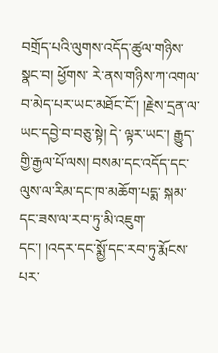བགྲོད་པའི་ལུགས་འདོད་ཚུལ་གཉིས་སྣང་བ། ཕྱོགས་ རེ་ནས་གཉིས་ཀ་འགལ་བ་མེད་པར་ཡང་མཐོང་ངོ་། །རྗེས་དྲན་ལ་ཡང་དབྱེ་བ་བཅུ་སྟེ། དེ་ ལྟར་ཡང་། རྒྱུད་གྱི་རྒྱལ་པོ་ལས། བསམ་དང་འདོད་དང་ལུས་ལ་རིམ་དང་ཁ་མཆོག་པདྨ་ སྐམ་དང་ཟས་ལ་རབ་ཏུ་མི་འཇུག་དང་། །འདར་དང་སྨྱོ་དང་རབ་ཏུ་རྨོངས་པར་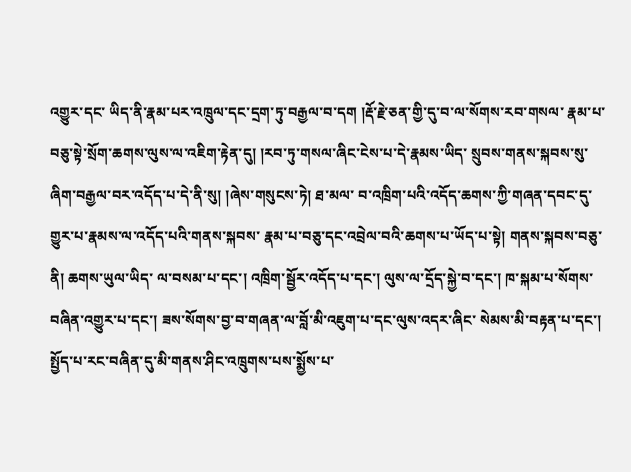འགྱུར་དང་ ཡིད་ནི་རྣམ་པར་འཁྲུལ་དང་དྲག་ཏུ་བརྒྱལ་བ་དག །རྡོ་རྗེ་ཅན་གྱི་དུ་བ་ལ་སོགས་རབ་གསལ་ རྣམ་པ་བཅུ་སྟེ་སྲོག་ཆགས་ལུས་ལ་འཇིག་རྟེན་དུ། །རབ་ཏུ་གསལ་ཞིང་ངེས་པ་དེ་རྣམས་ཡིད་ སྲུབས་གནས་སྐབས་སུ་ཞིག་བརྒྱལ་བར་འདོད་པ་དེ་ནི་སུ། །ཞེས་གསུངས་ཏེ། ཐ་མལ་ བ་འཁྲིག་པའི་འདོད་ཆགས་ཀྱི་གཞན་དབང་དུ་གྱུར་པ་རྣམས་ལ་འདོད་པའི་གནས་སྐབས་ རྣམ་པ་བཅུ་དང་འབྲེལ་བའི་ཆགས་པ་ཡོད་པ་སྟེ། གནས་སྐབས་བཅུ་ནི། ཆགས་ཡུལ་ཡིད་ ལ་བསམ་པ་དང་། འཁྲིག་སྦྱོར་འདོད་པ་དང་། ལུས་ལ་དྲོད་སྐྱེ་བ་དང་། ཁ་སྐམ་པ་སོགས་ བཞིན་འགྱུར་པ་དང་། ཟས་སོགས་བྱ་བ་གཞན་ལ་བློ་མི་འཇུག་པ་དང་ལུས་འདར་ཞིང་ སེམས་མི་བརྟན་པ་དང་། སྤྱོད་པ་རང་བཞིན་དུ་མི་གནས་ཤིང་འཁྲུགས་པས་སྨྱོས་པ་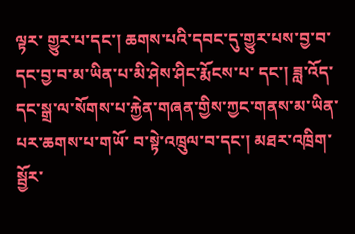ལྟར་ གྱུར་པ་དང་། ཆགས་པའི་དབང་དུ་གྱུར་པས་བྱ་བ་དང་བྱ་བ་མ་ཡིན་པ་མི་ཤེས་ཤིང་རྨོངས་པ་ དང་། ཟླ་འོད་དང་སྒྲ་ལ་སོགས་པ་རྐྱེན་གཞན་གྱིས་ཀྱང་གནས་མ་ཡིན་པར་ཆགས་པ་གཡོ་ བ་སྟེ་འཁྲུལ་བ་དང་། མཐར་འཁྲིག་སྦྱོར་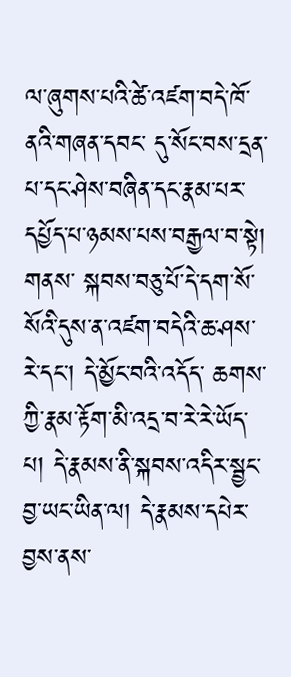ལ་ཞུགས་པའི་ཚེ་འཛག་བདེ་ཁོ་ནའི་གཞན་དབང་ དུ་སོང་བས་དྲན་པ་དང་ཤེས་བཞིན་དང་རྣམ་པར་དཔྱོད་པ་ཉམས་པས་བརྒྱལ་བ་སྟེ། གནས་ སྐབས་བཅུ་པོ་དེ་དག་སོ་སོའི་དུས་ན་འཛག་བདེའི་ཆ་ཤས་རེ་དང་། དེ་མྱོང་བའི་འདོད་ ཆགས་ཀྱི་རྣམ་རྟོག་མི་འདྲ་བ་རེ་རེ་ཡོད་པ། དེ་རྣམས་ནི་སྐབས་འདིར་སྦྱང་བྱ་ཡང་ཡིན་ལ། དེ་རྣམས་དཔེར་བྱས་ནས་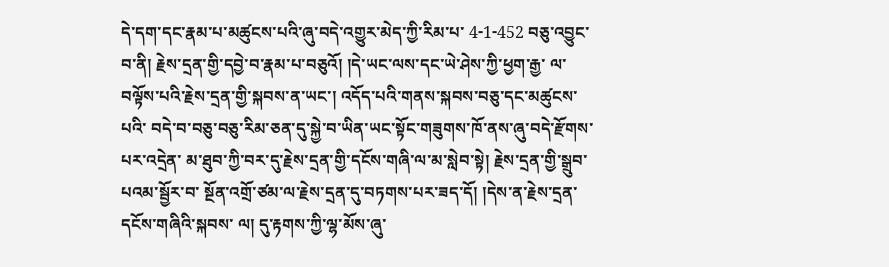དེ་དག་དང་རྣམ་པ་མཚུངས་པའི་ཞུ་བདེ་འགྱུར་མེད་ཀྱི་རིམ་པ་ 4-1-452 བཅུ་འབྱུང་བ་ནི། རྗེས་དྲན་གྱི་དབྱེ་བ་རྣམ་པ་བཅུའོ། །དེ་ཡང་ལས་དང་ཡེ་ཤེས་ཀྱི་ཕྱག་རྒྱ་ ལ་བལྟོས་པའི་རྗེས་དྲན་གྱི་སྐབས་ན་ཡང་། འདོད་པའི་གནས་སྐབས་བཅུ་དང་མཚུངས་པའི་ བདེ་བ་བཅུ་བཅུ་རིམ་ཅན་དུ་སྐྱེ་བ་ཡིན་ཡང་སྟོང་གཟུགས་ཁོ་ནས་ཞུ་བདེ་རྫོགས་པར་འདྲེན་ མ་ཐུབ་ཀྱི་བར་དུ་རྗེས་དྲན་གྱི་དངོས་གཞི་ལ་མ་སླེབ་སྟེ། རྗེས་དྲན་གྱི་སྒྲུབ་པའམ་སྦྱོར་བ་ སྔོན་འགྲོ་ཙམ་ལ་རྗེས་དྲན་དུ་བཏགས་པར་ཟད་དོ། །དེས་ན་རྗེས་དྲན་དངོས་གཞིའི་སྐབས་ ལ། དུ་རྟགས་ཀྱི་ལྷ་མོས་ཞུ་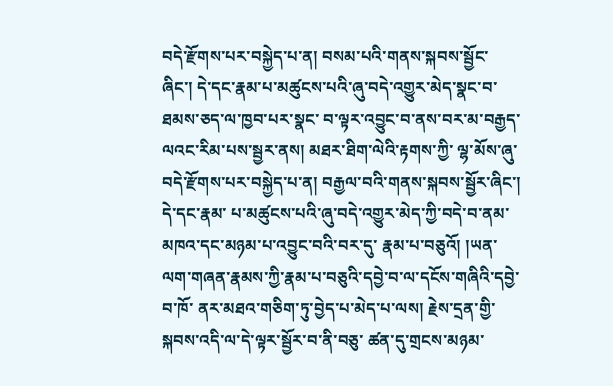བདེ་རྫོགས་པར་བསྐྱེད་པ་ན། བསམ་པའི་གནས་སྐབས་སྦྱོང་ ཞིང་། དེ་དང་རྣམ་པ་མཚུངས་པའི་ཞུ་བདེ་འགྱུར་མེད་སྣང་བ་ཐམས་ཅད་ལ་ཁྱབ་པར་སྣང་ བ་ལྟར་འབྱུང་བ་ནས་བར་མ་བརྒྱད་ལའང་རིམ་པས་སྦྱར་ནས། མཐར་ཐིག་ལེའི་རྟགས་ཀྱི་ ལྷ་མོས་ཞུ་བདེ་རྫོགས་པར་བསྐྱེད་པ་ན། བརྒྱལ་བའི་གནས་སྐབས་སྦྱོར་ཞིང་། དེ་དང་རྣམ་ པ་མཚུངས་པའི་ཞུ་བདེ་འགྱུར་མེད་ཀྱི་བདེ་བ་ནམ་མཁའ་དང་མཉམ་པ་འབྱུང་བའི་བར་དུ་ རྣམ་པ་བཅུའོ། །ཡན་ལག་གཞན་རྣམས་ཀྱི་རྣམ་པ་བཅུའི་དབྱེ་བ་ལ་དངོས་གཞིའི་དབྱེ་བ་ཁོ་ ནར་མཐའ་གཅིག་ཏུ་བྱེད་པ་མེད་པ་ལས། རྗེས་དྲན་གྱི་སྐབས་འདི་ལ་དེ་ལྟར་སྦྱོར་བ་ནི་བཅུ་ ཚན་དུ་གྲངས་མཉམ་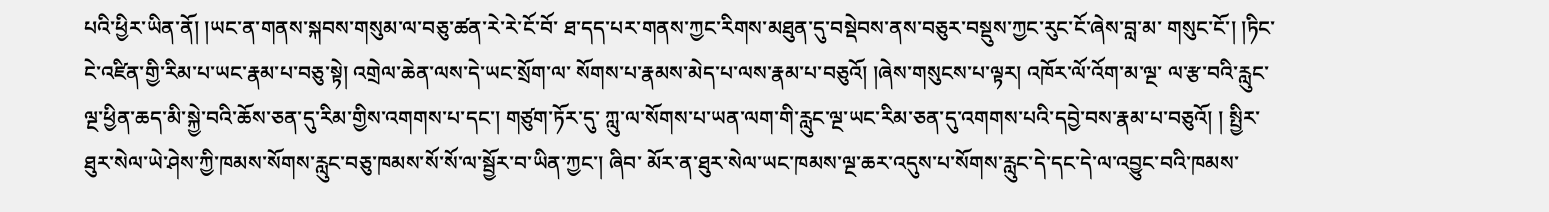པའི་ཕྱིར་ཡིན་ནོ། །ཡང་ན་གནས་སྐབས་གསུམ་ལ་བཅུ་ཚན་རེ་རེ་ངོ་བོ་ ཐ་དད་པར་གནས་ཀྱང་རིགས་མཐུན་དུ་བསྡེབས་ནས་བཅུར་བསྡུས་ཀྱང་རུང་ངོ་ཞེས་བླ་མ་ གསུང་ངོ་། །ཏིང་ངེ་འཛིན་གྱི་རིམ་པ་ཡང་རྣམ་པ་བཅུ་སྟེ། འགྲེལ་ཆེན་ལས་དེ་ཡང་སྲོག་ལ་ སོགས་པ་རྣམས་མེད་པ་ལས་རྣམ་པ་བཅུའོ། །ཞེས་གསུངས་པ་ལྟར། འཁོར་ལོ་འོག་མ་ལྔ་ ལ་རྩ་བའི་རླུང་ལྔ་ཕྱིན་ཆད་མི་སྐྱེ་བའི་ཆོས་ཅན་དུ་རིམ་གྱིས་འགགས་པ་དང་། གཙུག་ཏོར་དུ་ ཀླུ་ལ་སོགས་པ་ཡན་ལག་གི་རླུང་ལྔ་ཡང་རིམ་ཅན་དུ་འགགས་པའི་དབྱེ་བས་རྣམ་པ་བཅུའོ། ། སྤྱིར་ཐུར་སེལ་ཡེ་ཤེས་ཀྱི་ཁམས་སོགས་རླུང་བཅུ་ཁམས་སོ་སོ་ལ་སྦྱོར་བ་ཡིན་ཀྱང་། ཞིབ་ མོར་ན་ཐུར་སེལ་ཡང་ཁམས་ལྔ་ཆར་འདུས་པ་སོགས་རླུང་དེ་དང་དེ་ལ་འབྱུང་བའི་ཁམས་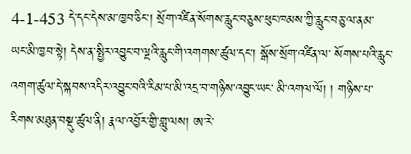4-1-453 དེ་དང་དེས་མ་ཁྱབ་ཅིང་། སྲོག་འཛིན་སོགས་རླུང་བཅུས་ཕུང་ཁམས་ཀྱི་རླུང་བཅུ་ལ་ནམ་ ཡང་མི་ཁྱབ་སྟེ། དེས་ན་སྤྱིར་འབྱུང་བ་ལྔའི་རླུང་གི་འགགས་ཚུལ་དང་། སྒོས་སྲོག་འཛིན་ལ་ སོགས་པའི་རླུང་འགག་ཚུལ་དེ་སྐབས་འདིར་འབྱུང་བའི་རིམ་པ་མི་འདྲ་བ་གཉིས་འབྱུང་ཡང་ མི་འགལ་ལོ། ། གཉིས་པ་རིགས་མཐུན་བསྡུ་ཚུལ་ནི། རྣལ་འབྱོར་གྱི་གླུ་ལས། ཨ་རེ་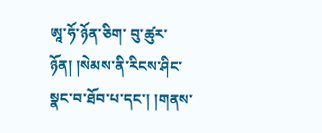ཨཱ་ཧོ་ཉོན་ཅིག་ བུ་ཚུར་ཉོན། །སེམས་ནི་རིངས་ཤིང་སྣང་བ་ཐོབ་པ་དང་། །གནས་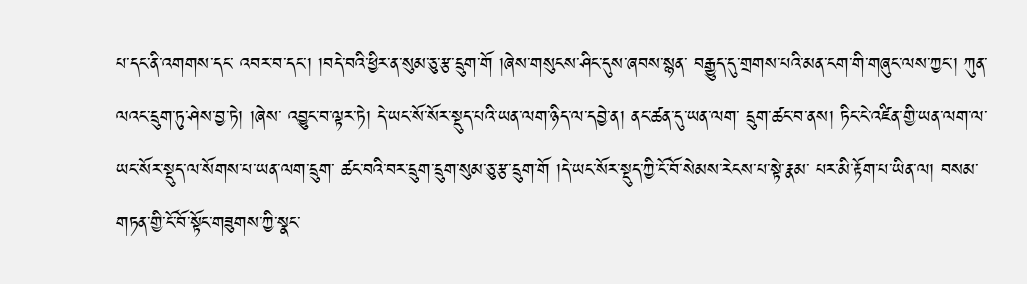པ་དང་ནི་འགགས་དང་ འབར་བ་དང་། །བདེ་བའི་ཕྱིར་ན་སུམ་ཅུ་རྩ་དྲུག་གོ །ཞེས་གསུངས་ཤིང་དུས་ཞབས་སྙན་ བརྒྱུད་དུ་གྲགས་པའི་མན་ངག་གི་གཞུང་ལས་ཀྱང་། ཀུན་ལའང་དྲུག་ཏུ་ཤེས་བྱ་ཏེ། །ཞེས་ འབྱུང་བ་ལྟར་ཏེ། དེ་ཡང་སོ་སོར་སྡུད་པའི་ཡན་ལག་ཉིད་ལ་དབྱེ་ན། ནང་ཚན་དུ་ཡན་ལག་ དྲུག་ཚང་བ་ནས། ཏིང་ངེ་འཛིན་གྱི་ཡན་ལག་ལ་ཡང་སོར་སྡུད་ལ་སོགས་པ་ཡན་ལག་དྲུག་ ཚང་བའི་བར་དྲུག་དྲུག་སུམ་ཅུ་རྩ་དྲུག་གོ །དེ་ཡང་སོར་སྡུད་ཀྱི་ངོ་བོ་སེམས་རེངས་པ་སྟེ་རྣམ་ པར་མི་རྟོག་པ་ཡིན་ལ། བསམ་གཏན་གྱི་ངོ་བོ་སྟོང་གཟུགས་ཀྱི་སྣང་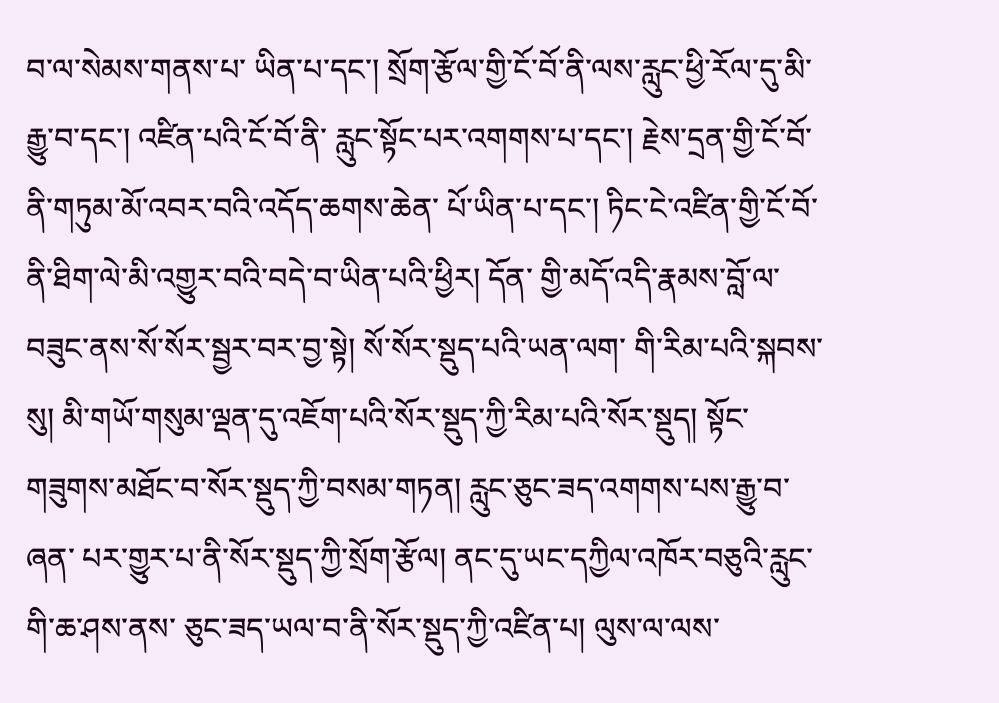བ་ལ་སེམས་གནས་པ་ ཡིན་པ་དང་། སྲོག་རྩོལ་གྱི་ངོ་བོ་ནི་ལས་རླུང་ཕྱི་རོལ་དུ་མི་རྒྱུ་བ་དང་། འཛིན་པའི་ངོ་བོ་ནི་ རླུང་སྟོང་པར་འགགས་པ་དང་། རྗེས་དྲན་གྱི་ངོ་བོ་ནི་གཏུམ་མོ་འབར་བའི་འདོད་ཆགས་ཆེན་ པོ་ཡིན་པ་དང་། ཏིང་ངེ་འཛིན་གྱི་ངོ་བོ་ནི་ཐིག་ལེ་མི་འགྱུར་བའི་བདེ་བ་ཡིན་པའི་ཕྱིར། དོན་ གྱི་མདོ་འདི་རྣམས་བློ་ལ་བཟུང་ནས་སོ་སོར་སྦྱར་བར་བྱ་སྟེ། སོ་སོར་སྡུད་པའི་ཡན་ལག་ གི་རིམ་པའི་སྐབས་སུ། མི་གཡོ་གསུམ་ལྡན་དུ་འཇོག་པའི་སོར་སྡུད་ཀྱི་རིམ་པའི་སོར་སྡུད། སྟོང་གཟུགས་མཐོང་བ་སོར་སྡུད་ཀྱི་བསམ་གཏན། རླུང་ཅུང་ཟད་འགགས་པས་རྒྱུ་བ་ཞན་ པར་གྱུར་པ་ནི་སོར་སྡུད་ཀྱི་སྲོག་རྩོལ། ནང་དུ་ཡང་དཀྱིལ་འཁོར་བཅུའི་རླུང་གི་ཆ་ཤས་ནས་ ཅུང་ཟད་ཡལ་བ་ནི་སོར་སྡུད་ཀྱི་འཛིན་པ། ལུས་ལ་ལས་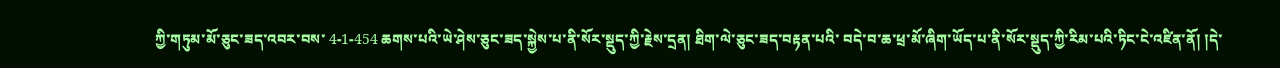ཀྱི་གཏུམ་མོ་ཅུང་ཟད་འབར་བས་ 4-1-454 ཆགས་པའི་ཡེ་ཤེས་ཅུང་ཟད་སྐྱེས་པ་ནི་སོར་སྡུད་ཀྱི་རྗེས་དྲན། ཐིག་ལེ་ཅུང་ཟད་བརྟན་པའི་ བདེ་བ་ཆ་ཕྲ་མོ་ཞིག་ཡོད་པ་ནི་སོར་སྡུད་ཀྱི་རིམ་པའི་ཏིང་ངེ་འཛིན་ནོ། །དེ་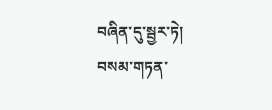བཞིན་དུ་སྦྱར་ཏེ། བསམ་གཏན་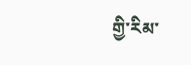གྱི་རིམ་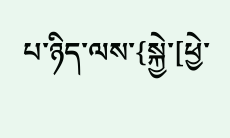པ་ཉིད་ལས་{སྐྱེ་[ཕྱེ་